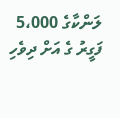ލަންކާގެ 5،000 ފަގީރު ގެ އަށް ދިވެހި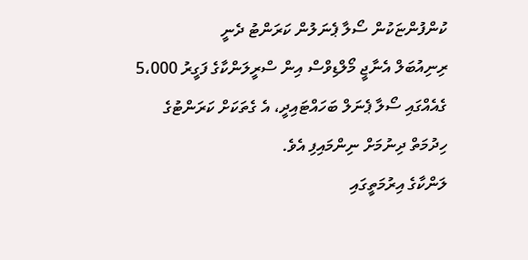ކުންފުންޏަކުން ސޯލާ ޕެނަލުން ކަރަންޓު ދެނީ
ރިނިއުބަލް އެނާޖީ މޯލްޑިވްސް އިން ސްރީލަންކާގެ ފަގީރު 5،000 ގެއެއްގައި ސޯލާ ޕެނަލް ބަހައްޓައިދީ، އެ ގެތަކަށް ކަރަންޓުގެ ހިދުމަތް ދިނުމަށް ނިންމައިފި އެވެ.
ލަންކާގެ އިރުމަތީގައި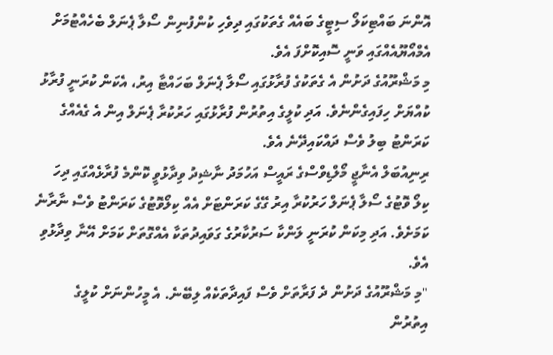އޮންނަ ބައްޓިކަލޯ ސިޓީގެ ބައެއް ގެތަކުގައި ދިވެހި ކުންފުނިން ސޯލާ ޕެނަލް ބެހެއްޓުމަށް އެމްއޯޔޫއެއްގައި ވަނީ ސޮއިކޮށްފަ އެވެ.
މި މަޝްރޫއުގެ ދަށުން އެ ގެތަކުގެ ފުރާޅުގައި ސޯލާ ޕެނަލް ބަހައްޓާ އިރު، އެކަން ކުރަނީ ފުރާޅު ކުއްޔަށް ހިފައިގެންނެވެ. އަދި ކުލީގެ އިތުރުން ފުރާޅުގައި ހަރުކުރާ ޕެނަލް އިން އެ ގެއެއްގެ ކަރަންޓު ބިލު ވެސް ދައްކައިދޭނެ އެވެ.
ރިނިއުބަލް އެނާޖީ މޯލްޑިވްސްގެ ރައީސް އަހުމަދު ނާޝިދު ވިދާޅުވީ ކޮންމެ ފުރާޅެއްގައި ދިހަ ކިލޯ ވޮޓުގެ ސޯލާ ޕެނަލް ހަރުކުރާ އިރު ގޭގެ ކަރަންޓަށް އެއް ކިލޯވޮޓުގެ ކަރަންޓު ވެސް ނާރާނެ ކަމަށެވެ. އަދި މިކަން ކުރަނީ ލަންކާ ސަރުކާރުގެ ގަވައިދުތަކާ އެއްގޮތަށް ކަމަށް އޭނާ ވިދާޅުވި އެވެ.
"މި މަޝްރޫއުގެ ދަށުން ދެ ފަރާތަށް ވެސް ފައިދާތަކެއް ލިބޭނެ. އެ މީހުންނަށް ކުލީގެ އިތުރުން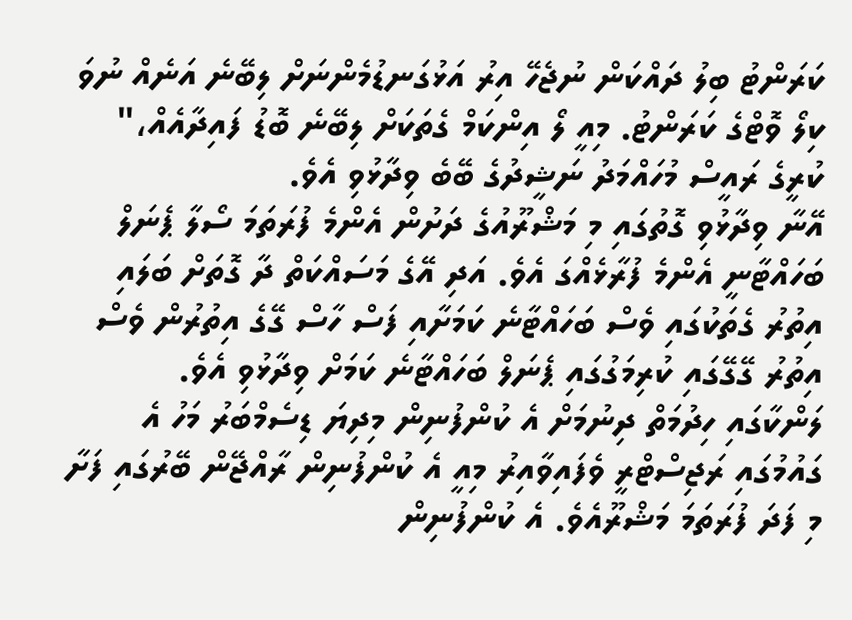ކަރަންޓު ބިލު ދައްކަން ނުޖެހޭ އިރު އަޅުގަނޑުމެންނަށް ލިބޭނެ އަނެއް ނުވަ ކިލޯ ވޮޓްގެ ކަރަންޓު. މިއީ ލޯ އިންކަމް ގެތަކަށް ލިބޭނެ ބޮޑު ފައިދާއެއް،" ކުރީގެ ރައީސް މުހައްމަދު ނަޝީދުގެ ބޭބެ ވިދާޅުވި އެވެ.
އޭނާ ވިދާޅުވި ގޮތުގައި މި މަޝްރޫއުގެ ދަށުން އެންމެ ފުރަތަމަ ސޯލާ ޕެނަލް ބަހައްޓާނީ އެންމެ ފުރާޅެއްގަ އެވެ. އަދި އޭގެ މަސައްކަތް ދާ ގޮތަށް ބަލައި އިތުރު ގެތަކުގައި ވެސް ބަހައްޓާނެ ކަމަށާއި ފަސް ހާސް ގޭގެ އިތުރުން ވެސް އިތުރު ގޭގޭގައި ކުރިމަގުގައި ޕެނަލް ބަހައްޓާނެ ކަމަށް ވިދާޅުވި އެވެ.
ލަންކާގައި ހިދުމަތް ދިނުމަށް އެ ކުންފުނިން މިދިޔަ ޑިސެމްބަރު މަހު އެ ގައުމުގައި ރަޖިސްޓްރީ ވެފައިވާއިރު މިއީ އެ ކުންފުނިން ރާއްޖޭން ބޭރުގައި ފަށާ މި ފަދަ ފުރަތަމަ މަޝްރޫއެވެ. އެ ކުންފުނިން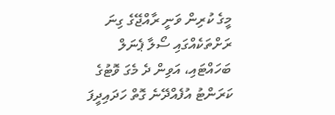މީގެ ކުރިން ވަނީ ރާއްޖޭގެ ގިނަ ރަށްތަކެއްގައި ސޯލާ ޕެނަލް ބަހައްޓައި، އަވިން ދެ މެގަ ވޮޓުގެ ކަރަންޓު އުފެއްދޭނެ ގޮތް ހަދައިދީފަ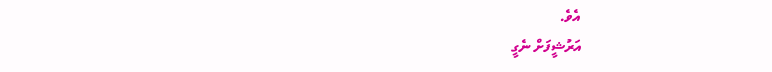އެވެ.
އަރުޝީފަށް ނެގީ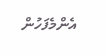އެންމެފަހުން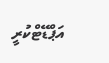އަޕްޑޭޓްކުރީ